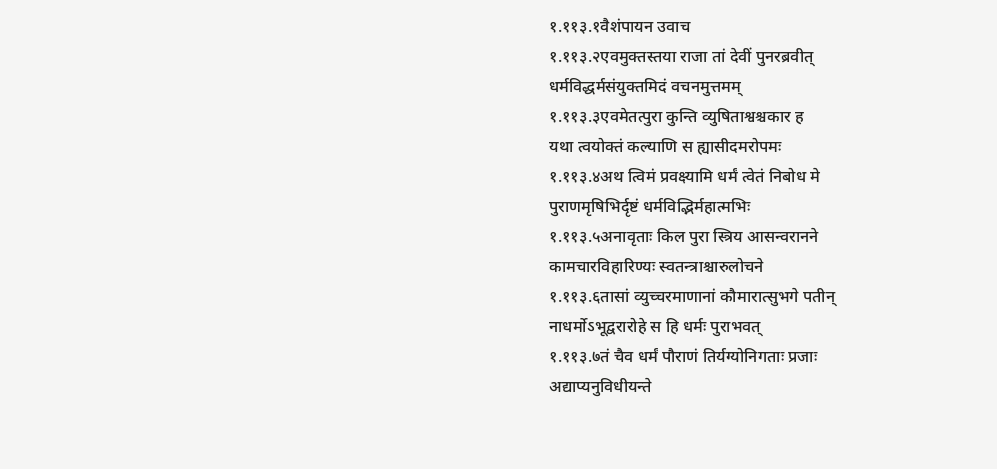१.११३.१वैशंपायन उवाच
१.११३.२एवमुक्तस्तया राजा तां देवीं पुनरब्रवीत्
धर्मविद्धर्मसंयुक्तमिदं वचनमुत्तमम्
१.११३.३एवमेतत्पुरा कुन्ति व्युषिताश्वश्चकार ह
यथा त्वयोक्तं कल्याणि स ह्यासीदमरोपमः
१.११३.४अथ त्विमं प्रवक्ष्यामि धर्मं त्वेतं निबोध मे
पुराणमृषिभिर्दृष्टं धर्मविद्भिर्महात्मभिः
१.११३.५अनावृताः किल पुरा स्त्रिय आसन्वरानने
कामचारविहारिण्यः स्वतन्त्राश्चारुलोचने
१.११३.६तासां व्युच्चरमाणानां कौमारात्सुभगे पतीन्
नाधर्मोऽभूद्वरारोहे स हि धर्मः पुराभवत्
१.११३.७तं चैव धर्मं पौराणं तिर्यग्योनिगताः प्रजाः
अद्याप्यनुविधीयन्ते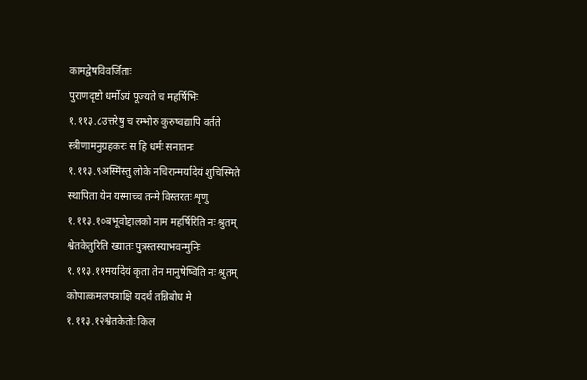कामद्वेषविवर्जिताः
पुराणदृष्टो धर्मोऽयं पूज्यते च महर्षिभिः
१.११३.८उत्तरेषु च रम्भोरु कुरुष्वद्यापि वर्तते
स्त्रीणामनुग्रहकरः स हि धर्मः सनातनः
१.११३.९अस्मिंस्तु लोके नचिरान्मर्यादेयं शुचिस्मिते
स्थापिता येन यस्माच्च तन्मे विस्तरतः शृणु
१.११३.१०बभूवोद्दालको नाम महर्षिरिति नः श्रुतम्
श्वेतकेतुरिति ख्यातः पुत्रस्तस्याभवन्मुनिः
१.११३.११मर्यादेयं कृता तेन मानुषेष्विति नः श्रुतम्
कोपात्कमलपत्राक्षि यदर्थं तन्निबोध मे
१.११३.१२श्वेतकेतोः किल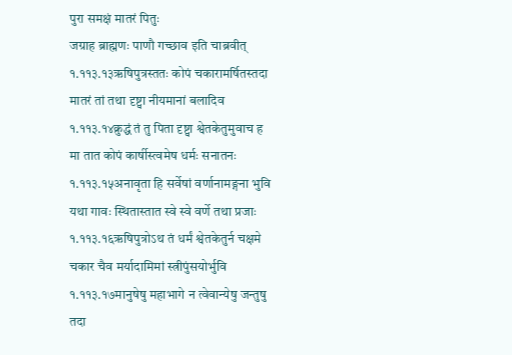पुरा समक्षं मातरं पितुः
जग्राह ब्राह्मणः पाणौ गच्छाव इति चाब्रवीत्
१.११३.१३ऋषिपुत्रस्ततः कोपं चकारामर्षितस्तदा
मातरं तां तथा दृष्ट्वा नीयमानां बलादिव
१.११३.१४क्रुद्धं तं तु पिता दृष्ट्वा श्वेतकेतुमुवाच ह
मा तात कोपं कार्षीस्त्वमेष धर्मः सनातनः
१.११३.१५अनावृता हि सर्वेषां वर्णानामङ्गना भुवि
यथा गावः स्थितास्तात स्वे स्वे वर्णे तथा प्रजाः
१.११३.१६ऋषिपुत्रोऽथ तं धर्मं श्वेतकेतुर्न चक्षमे
चकार चैव मर्यादामिमां स्त्रीपुंसयोर्भुवि
१.११३.१७मानुषेषु महाभागे न त्वेवान्येषु जन्तुषु
तदा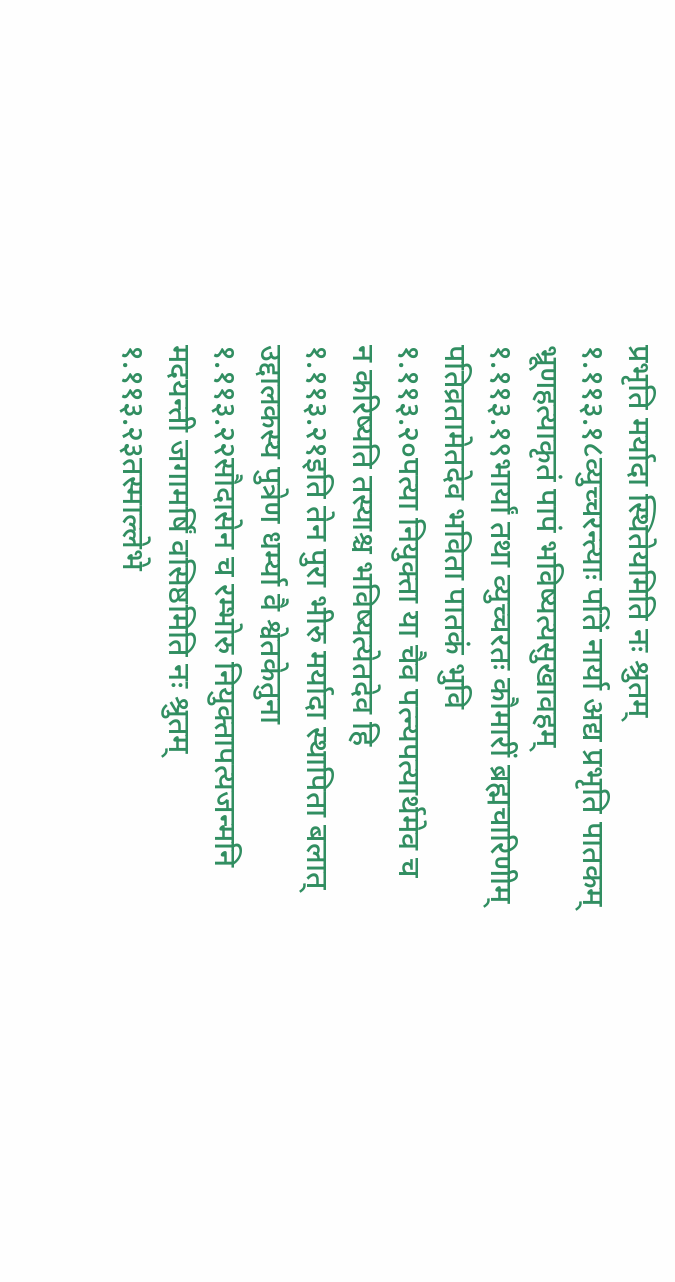प्रभृति मर्यादा स्थितेयमिति नः श्रुतम्
१.११३.१८व्युच्चरन्त्याः पतिं नार्या अद्य प्रभृति पातकम्
भ्रूणहत्याकृतं पापं भविष्यत्यसुखावहम्
१.११३.१९भार्यां तथा व्युच्चरतः कौमारीं ब्रह्मचारिणीम्
पतिव्रतामेतदेव भविता पातकं भुवि
१.११३.२०पत्या नियुक्ता या चैव पत्न्यपत्यार्थमेव च
न करिष्यति तस्याश्च भविष्यत्येतदेव हि
१.११३.२१इति तेन पुरा भीरु मर्यादा स्थापिता बलात्
उद्दालकस्य पुत्रेण धर्म्या वै श्वेतकेतुना
१.११३.२२सौदासेन च रम्भोरु नियुक्तापत्यजन्मनि
मदयन्ती जगामर्षिं वसिष्ठमिति नः श्रुतम्
१.११३.२३तस्माल्लेभे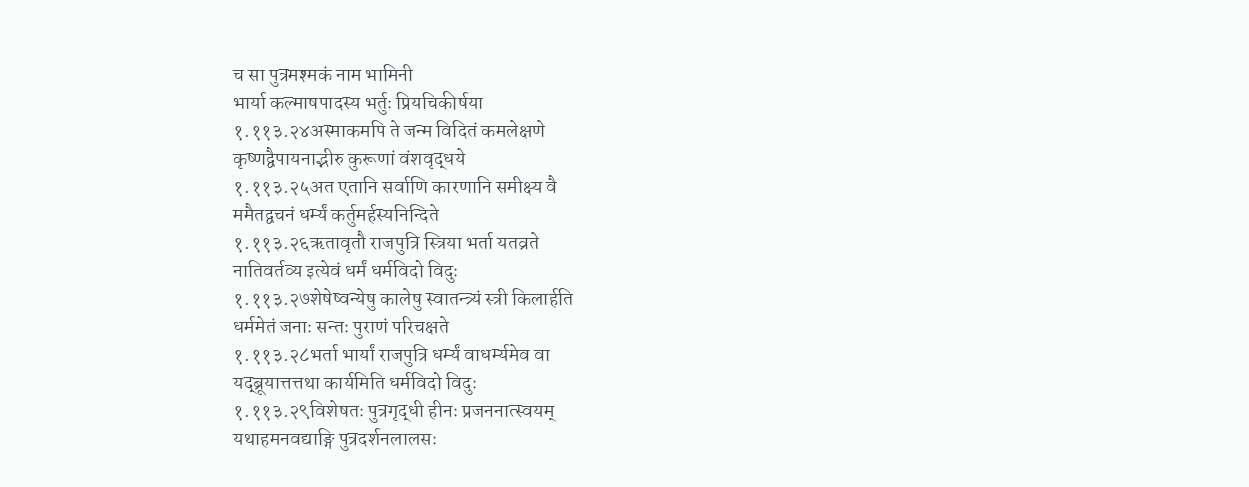च सा पुत्रमश्मकं नाम भामिनी
भार्या कल्माषपादस्य भर्तुः प्रियचिकीर्षया
१.११३.२४अस्माकमपि ते जन्म विदितं कमलेक्षणे
कृष्णद्वैपायनाद्भीरु कुरूणां वंशवृद्धये
१.११३.२५अत एतानि सर्वाणि कारणानि समीक्ष्य वै
ममैतद्वचनं धर्म्यं कर्तुमर्हस्यनिन्दिते
१.११३.२६ऋतावृतौ राजपुत्रि स्त्रिया भर्ता यतव्रते
नातिवर्तव्य इत्येवं धर्मं धर्मविदो विदुः
१.११३.२७शेषेष्वन्येषु कालेषु स्वातन्त्र्यं स्त्री किलार्हति
धर्ममेतं जनाः सन्तः पुराणं परिचक्षते
१.११३.२८भर्ता भार्यां राजपुत्रि धर्म्यं वाधर्म्यमेव वा
यद्ब्रूयात्तत्तथा कार्यमिति धर्मविदो विदुः
१.११३.२९विशेषतः पुत्रगृद्धी हीनः प्रजननात्स्वयम्
यथाहमनवद्याङ्गि पुत्रदर्शनलालसः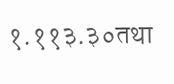१.११३.३०तथा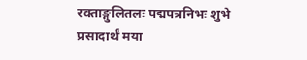रक्ताङ्गुलितलः पद्मपत्रनिभः शुभे
प्रसादार्थं मया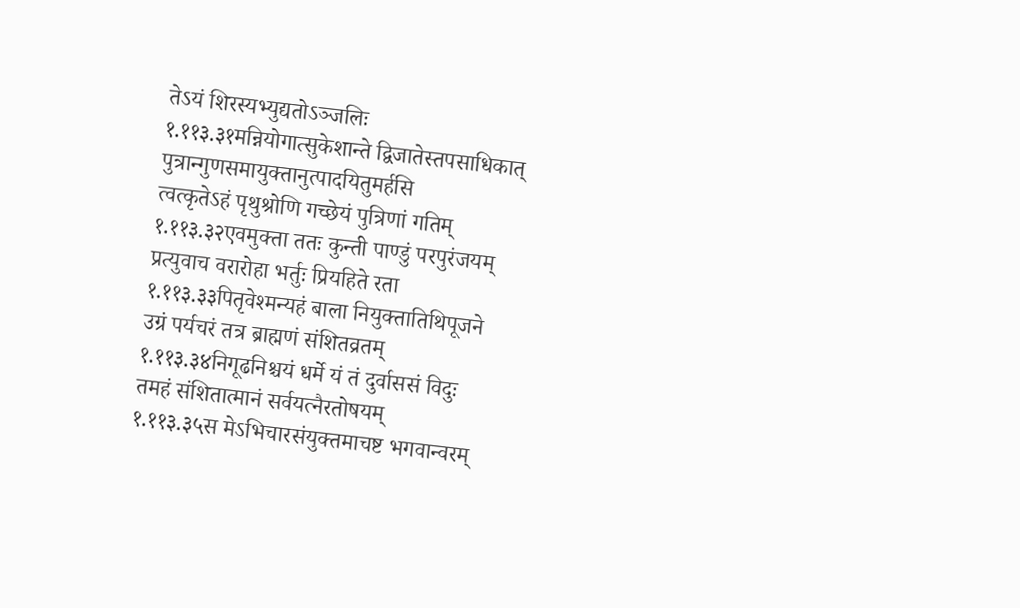तेऽयं शिरस्यभ्युद्यतोऽञ्जलिः
१.११३.३१मन्नियोगात्सुकेशान्ते द्विजातेस्तपसाधिकात्
पुत्रान्गुणसमायुक्तानुत्पादयितुमर्हसि
त्वत्कृतेऽहं पृथुश्रोणि गच्छेयं पुत्रिणां गतिम्
१.११३.३२एवमुक्ता ततः कुन्ती पाण्डुं परपुरंजयम्
प्रत्युवाच वरारोहा भर्तुः प्रियहिते रता
१.११३.३३पितृवेश्मन्यहं बाला नियुक्तातिथिपूजने
उग्रं पर्यचरं तत्र ब्राह्मणं संशितव्रतम्
१.११३.३४निगूढनिश्चयं धर्मे यं तं दुर्वाससं विदुः
तमहं संशितात्मानं सर्वयत्नैरतोषयम्
१.११३.३५स मेऽभिचारसंयुक्तमाचष्ट भगवान्वरम्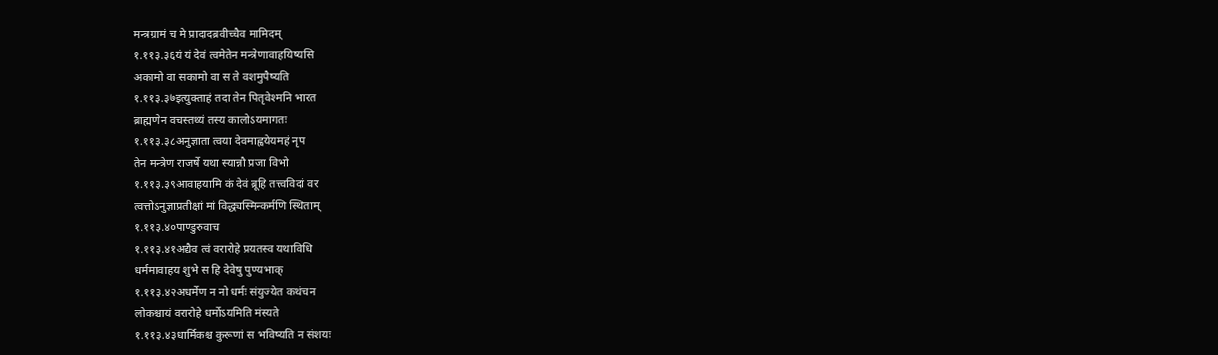मन्त्रग्रामं च मे प्रादादब्रवीच्चैव मामिदम्
१.११३.३६यं यं देवं त्वमेतेन मन्त्रेणावाहयिष्यसि
अकामो वा सकामो वा स ते वशमुपैष्यति
१.११३.३७इत्युक्ताहं तदा तेन पितृवेश्मनि भारत
ब्राह्मणेन वचस्तथ्यं तस्य कालोऽयमागतः
१.११३.३८अनुज्ञाता त्वया देवमाह्वयेयमहं नृप
तेन मन्त्रेण राजर्षे यथा स्यान्नौ प्रजा विभो
१.११३.३९आवाहयामि कं देवं ब्रूहि तत्त्वविदां वर
त्वत्तोऽनुज्ञाप्रतीक्षां मां विद्ध्यस्मिन्कर्मणि स्थिताम्
१.११३.४०पाण्डुरुवाच
१.११३.४१अद्यैव त्वं वरारोहे प्रयतस्व यथाविधि
धर्ममावाहय शुभे स हि देवेषु पुण्यभाक्
१.११३.४२अधर्मेण न नो धर्मः संयुज्येत कथंचन
लोकश्चायं वरारोहे धर्मोऽयमिति मंस्यते
१.११३.४३धार्मिकश्च कुरूणां स भविष्यति न संशयः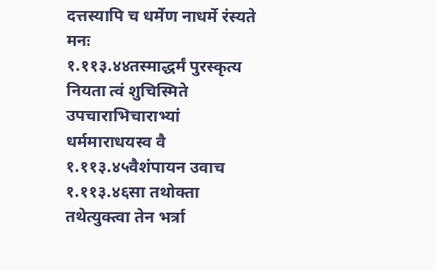दत्तस्यापि च धर्मेण नाधर्मे रंस्यते मनः
१.११३.४४तस्माद्धर्मं पुरस्कृत्य नियता त्वं शुचिस्मिते
उपचाराभिचाराभ्यां धर्ममाराधयस्व वै
१.११३.४५वैशंपायन उवाच
१.११३.४६सा तथोक्ता तथेत्युक्त्वा तेन भर्त्रा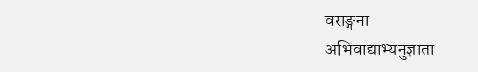वराङ्गना
अभिवाद्याभ्यनुज्ञाता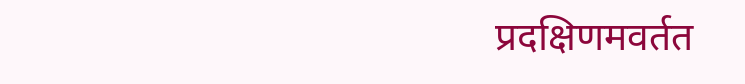प्रदक्षिणमवर्तत